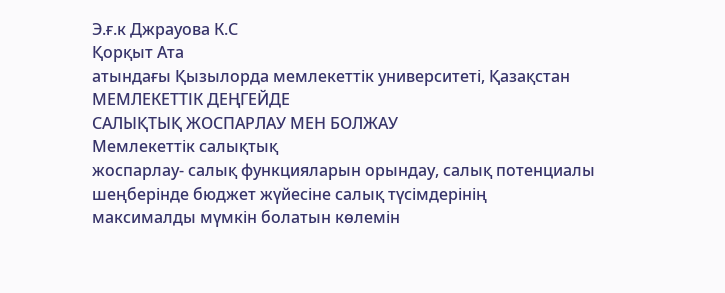Э.ғ.к Джрауова К.С
Қорқыт Ата
атындағы Қызылорда мемлекеттік университеті, Қазақстан
МЕМЛЕКЕТТІК ДЕҢГЕЙДЕ
САЛЫҚТЫҚ ЖОСПАРЛАУ МЕН БОЛЖАУ
Мемлекеттік салықтық
жоспарлау- салық функцияларын орындау, салық потенциалы
шеңберінде бюджет жүйесіне салық түсімдерінің
максималды мүмкін болатын көлемін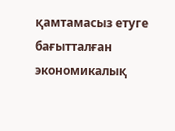қамтамасыз етуге
бағытталған экономикалық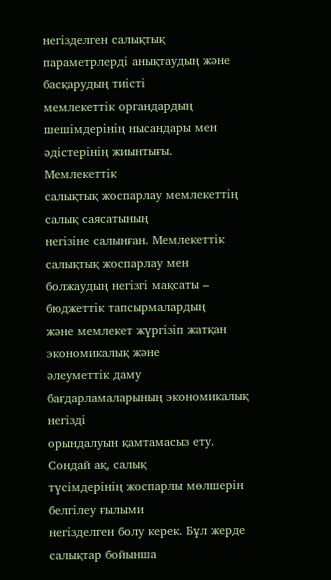негізделген салықтық
параметрлерді анықтаудың және басқарудың тиісті
мемлекеттік органдардың шешімдерінің нысандары мен
әдістерінің жиынтығы.
Мемлекеттік
салықтық жоспарлау мемлекеттің салық саясатының
негізіне салынған. Мемлекеттік салықтық жоспарлау мен
болжаудың негізгі мақсаты – бюджеттік тапсырмалардың
және мемлекет жүргізіп жатқан экономикалық және
әлеуметтік даму бағдарламаларының экономикалық негізді
орындалуын қамтамасыз ету. Сондай ақ, салық
түсімдерінің жоспарлы мөлшерін белгілеу ғылыми
негізделген болу керек. Бұл жерде салықтар бойынша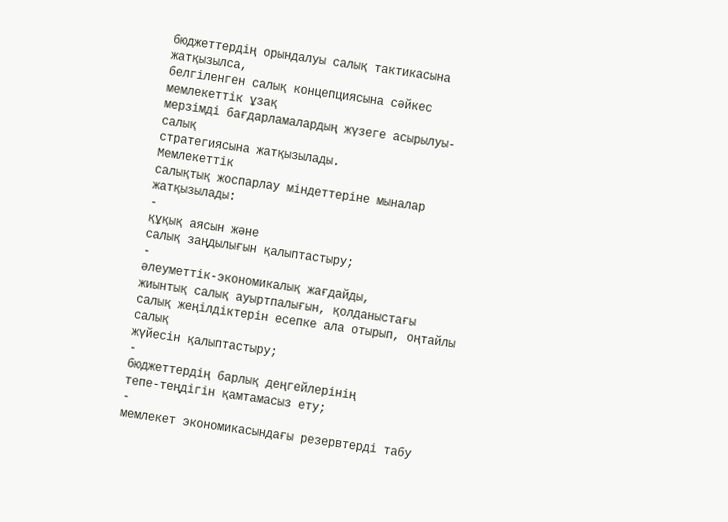бюджеттердің орындалуы салық тактикасына жатқызылса,
белгіленген салық концепциясына сәйкес мемлекеттік ұзақ
мерзімді бағдарламалардың жүзеге асырылуы- салық
стратегиясына жатқызылады.
Мемлекеттік
салықтық жоспарлау міндеттеріне мыналар жатқызылады:
-
құқық аясын және
салық заңдылығын қалыптастыру;
-
әлеуметтік-экономикалық жағдайды,
жиынтық салық ауыртпалығын, қолданыстағы
салық жеңілдіктерін есепке ала отырып, оңтайлы салық
жүйесін қалыптастыру;
-
бюджеттердің барлық деңгейлерінің
тепе-теңдігін қамтамасыз ету;
-
мемлекет экономикасындағы резервтерді табу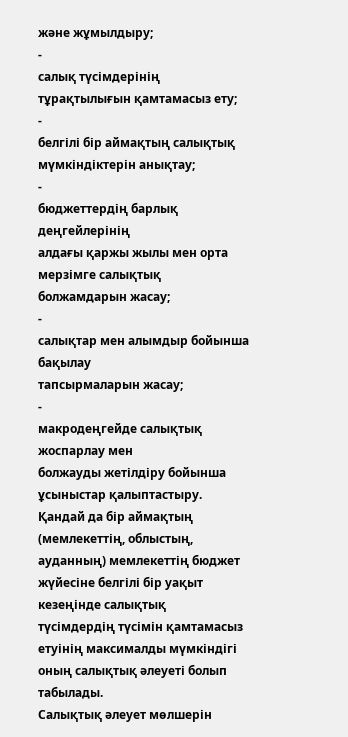және жұмылдыру;
-
салық түсімдерінің
тұрақтылығын қамтамасыз ету;
-
белгілі бір аймақтың салықтық
мүмкіндіктерін анықтау;
-
бюджеттердің барлық деңгейлерінің
алдағы қаржы жылы мен орта мерзімге салықтық
болжамдарын жасау;
-
салықтар мен алымдыр бойынша бақылау
тапсырмаларын жасау;
-
макродеңгейде салықтық жоспарлау мен
болжауды жетілдіру бойынша ұсыныстар қалыптастыру.
Қандай да бір аймақтың
(мемлекеттің, облыстың, ауданның) мемлекеттің бюджет
жүйесіне белгілі бір уақыт кезеңінде салықтық
түсімдердің түсімін қамтамасыз етуінің максималды мүмкіндігі
оның салықтық әлеуеті болып табылады.
Салықтық әлеует мөлшерін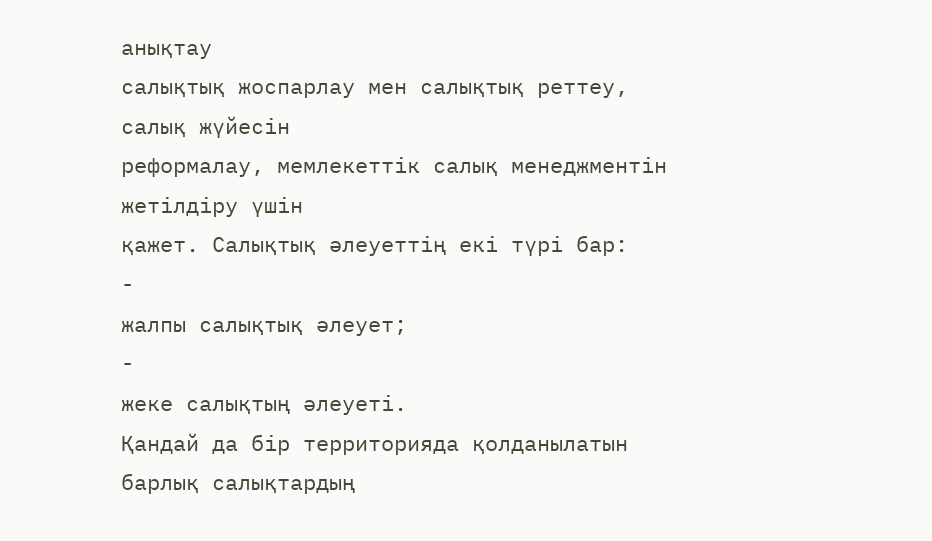анықтау
салықтық жоспарлау мен салықтық реттеу, салық жүйесін
реформалау, мемлекеттік салық менеджментін жетілдіру үшін
қажет. Салықтық әлеуеттің екі түрі бар:
-
жалпы салықтық әлеует;
-
жеке салықтың әлеуеті.
Қандай да бір территорияда қолданылатын
барлық салықтардың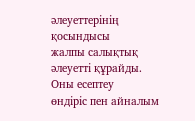әлеуеттерінің қосындысы
жалпы салықтық әлеуетті құрайды. Оны есептеу
өндіріс пен айналым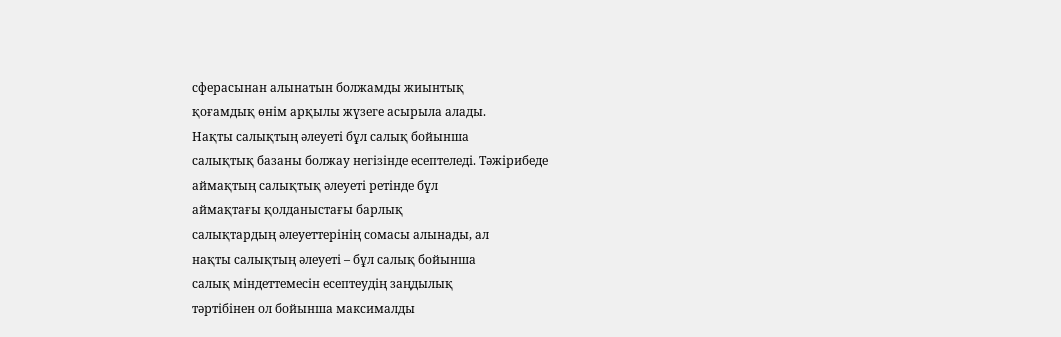сферасынан алынатын болжамды жиынтық
қоғамдық өнім арқылы жүзеге асырыла алады.
Нақты салықтың әлеуеті бұл салық бойынша
салықтық базаны болжау негізінде есептеледі. Тәжірибеде
аймақтың салықтық әлеуеті ретінде бұл
аймақтағы қолданыстағы барлық
салықтардың әлеуеттерінің сомасы алынады, ал
нақты салықтың әлеуеті – бұл салық бойынша
салық міндеттемесін есептеудің заңдылық
тәртібінен ол бойынша максималды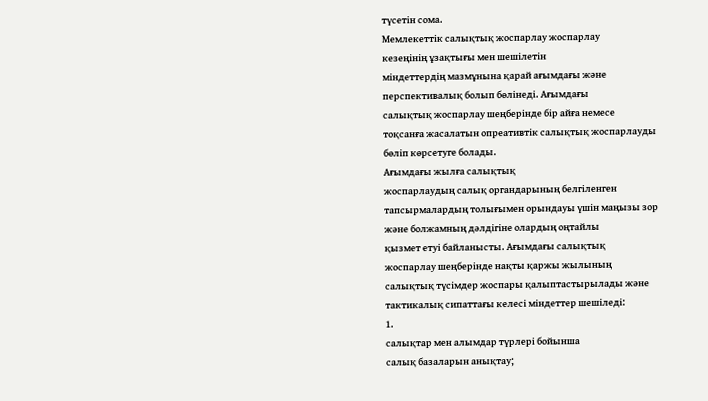түсетін сома.
Мемлекеттік салықтық жоспарлау жоспарлау
кезеңінің ұзақтығы мен шешілетін
міндеттердің мазмұнына қарай ағымдағы және
перспективалық болып бөлінеді. Ағымдағы
салықтық жоспарлау шеңберінде бір айға немесе
тоқсанға жасалатын опреативтік салықтық жоспарлауды
бөліп көрсетуге болады.
Ағымдағы жылға салықтық
жоспарлаудың салық органдарының белгіленген
тапсырмалардың толығымен орындауы үшін маңызы зор
және болжамның дәлдігіне олардың оңтайлы
қызмет етуі байланысты. Ағымдағы салықтық
жоспарлау шеңберінде нақты қаржы жылының
салықтық түсімдер жоспары қалыптастырылады және
тактикалық сипаттағы келесі міндеттер шешіледі:
1.
салықтар мен алымдар түрлері бойынша
салық базаларын анықтау;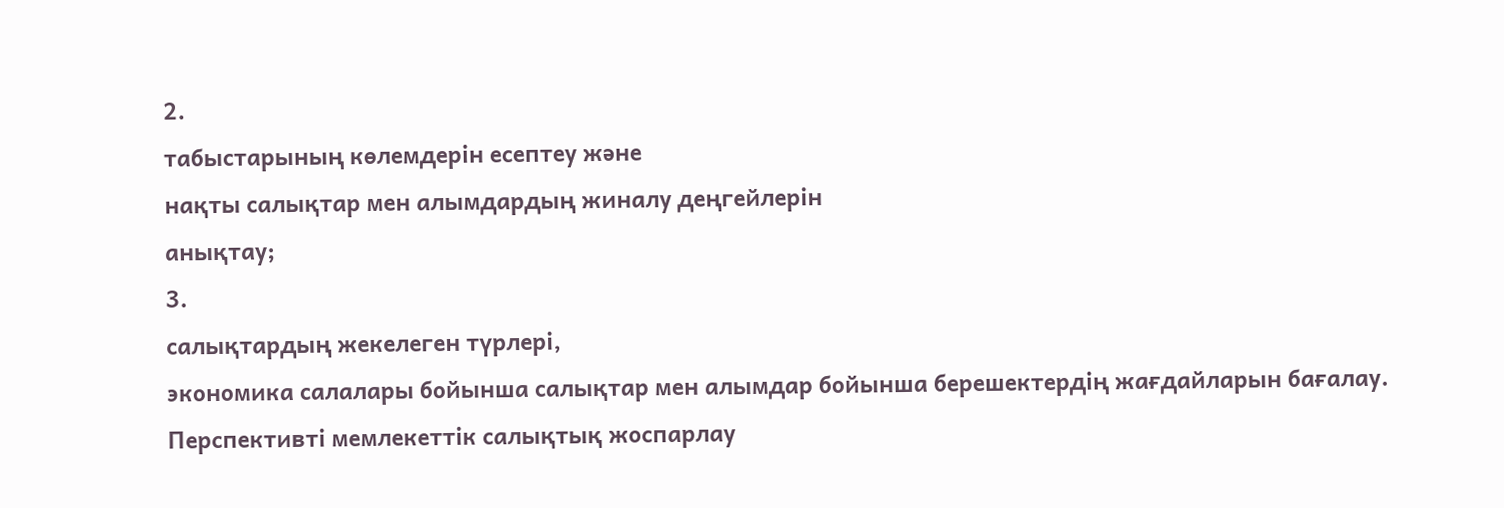2.
табыстарының көлемдерін есептеу және
нақты салықтар мен алымдардың жиналу деңгейлерін
анықтау;
3.
салықтардың жекелеген түрлері,
экономика салалары бойынша салықтар мен алымдар бойынша берешектердің жағдайларын бағалау.
Перспективті мемлекеттік салықтық жоспарлау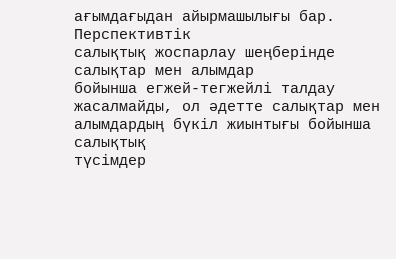ағымдағыдан айырмашылығы бар. Перспективтік
салықтық жоспарлау шеңберінде салықтар мен алымдар
бойынша егжей-тегжейлі талдау жасалмайды, ол әдетте салықтар мен
алымдардың бүкіл жиынтығы бойынша салықтық
түсімдер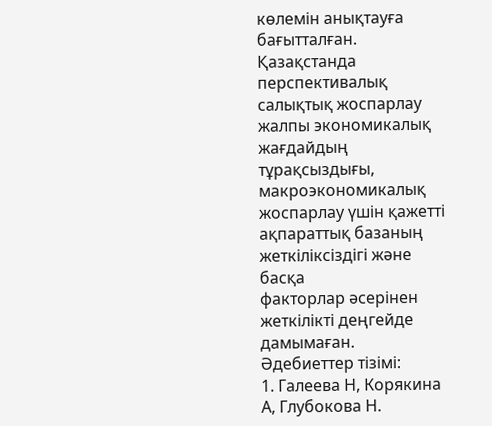көлемін анықтауға бағытталған.
Қазақстанда перспективалық салықтық жоспарлау
жалпы экономикалық жағдайдың тұрақсыздығы,
макроэкономикалық жоспарлау үшін қажетті
ақпараттық базаның жеткіліксіздігі және басқа
факторлар әсерінен жеткілікті деңгейде дамымаған.
Әдебиеттер тізімі:
1. Галеева Н, Корякина А, Глубокова Н.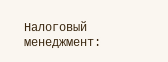Налоговый
менеджмент: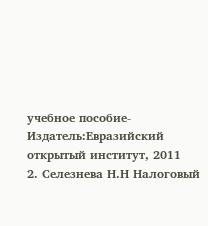учебное пособие- Издатель:Евразийский открытый институт, 2011
2. Селезнева Н.Н Налоговый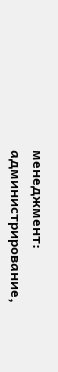менеджмент:
администрирование,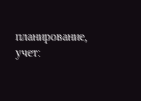планирование, учет: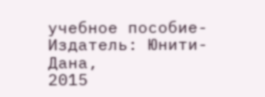учебное пособие- Издатель: Юнити-Дана,
2015